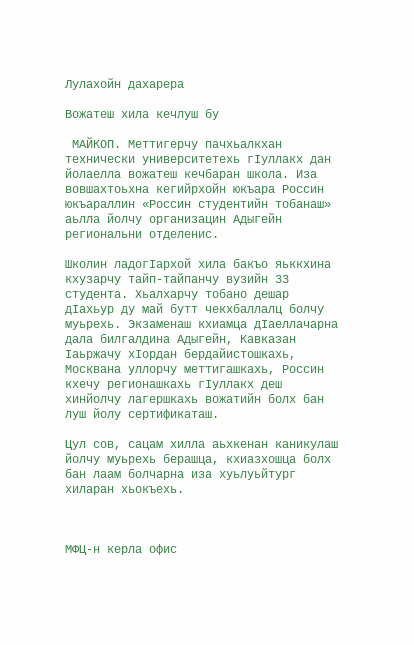Лулахойн дахарера

Вожатеш хила кечлуш бу

 МАЙКОП. Меттигерчу пачхьалкхан технически университетехь гIуллакх дан йолаелла вожатеш кечбаран школа. Иза вовшахтоьхна кегийрхойн юкъара Россин юкъараллин «Россин студентийн тобанаш» аьлла йолчу организацин Адыгейн региональни отделенис.

Школин ладогIархой хила бакъо яьккхина кхузарчу тайп-тайпанчу вузийн 33 студента. Хьалхарчу тобано дешар дIахьур ду май бутт чекхбаллалц болчу муьрехь. Экзаменаш кхиамца дIаеллачарна дала билгалдина Адыгейн, Кавказан Iаьржачу хIордан бердайистошкахь, Москвана уллорчу меттигашкахь, Россин кхечу регионашкахь гIуллакх деш хинйолчу лагершкахь вожатийн болх бан луш йолу сертификаташ.

Цул сов, сацам хилла аьхкенан каникулаш йолчу муьрехь берашца, кхиазхошца болх бан лаам болчарна иза хуьлуьйтург хиларан хьокъехь.



МФЦ-н керла офис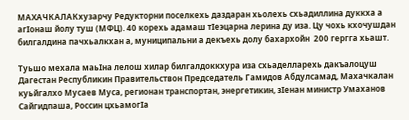МАХАЧКАЛАКхузарчу Редукторни поселкехь даздаран хьолехь схьадиллина дуккха а агIонаш йолу туш (МФЦ). 40 корехь адамаш тIеэцарна лерина ду иза. Цу чохь кхочушдан билгалдина пачхьалкхан а, муниципальни а декъехь долу бахархойн  200 гергга хьашт.

Туьшо мехала маьIна лелош хилар билгалдоккхура иза схьаделларехь дакъалоцуш Дагестан Республикин Правительствон Председатель Гамидов Абдулсамад, Махачкалан куьйгалхо Мусаев Муса, регионан транспортан, энергетикин, зIенан министр Умаханов Сайгидпаша, Россин цхьамогIа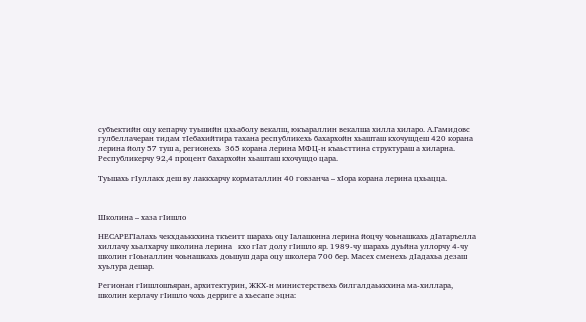субъектийн оцу кепарчу туьшийн цхьаболу векалш, юкъараллин векалша хилла хиларо. А.Гамидовс гулбеллачеран тидам тIебахийтира тахана республикехь бахархойн хьашташ кхочушдеш 420 корана лерина йолу 57 туш а, регионехь  365 корана лерина МФЦ-н къаьсттина структураш а хиларна. Республикерчу 92,4 процент бахархойн хьашташ кхочушдо цара.

Туьшахь гIуллакх деш ву лаккхарчу корматаллин 40 говзанча – хIора корана лерина цхьацца.



Школина – хаза гIишло

НЕСАРЕГIалахь чекхдаьккхина ткъеитт шарахь оцу Iалашонна лерина йоцчу чоьнашкахь дIатаръелла хиллачу хьалхарчу школина лерина   кхо гIат долу гIишло яр. 1989-чу шарахь дуьйна уллорчу 4-чу школин гIоьналлин чоьнашкахь доьшуш дара оцу школера 700 бер. Масех сменехь дIадахьа дезаш хуьлура дешар.

Регионан гIишлошъяран, архитектурин, ЖКХ-н министерствехь билгалдаьккхина ма-хиллара, школин керлачу гIишло чохь дерриге а хьесапе эцна: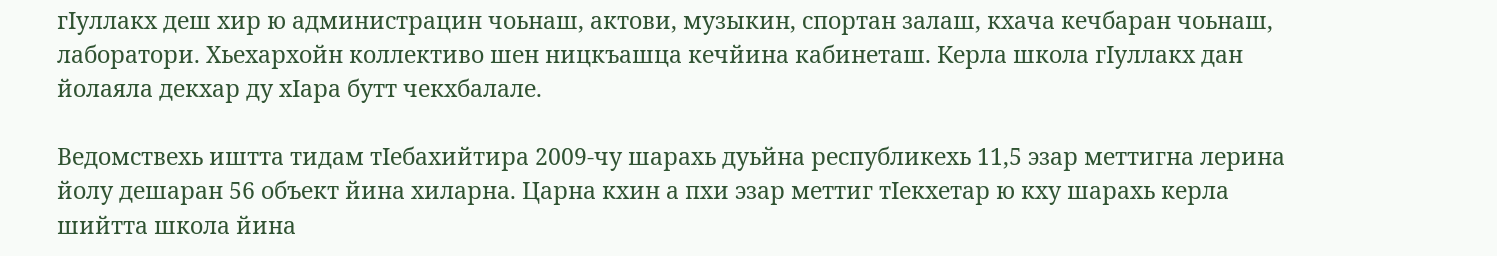гIуллакх деш хир ю администрацин чоьнаш, актови, музыкин, спортан залаш, кхача кечбаран чоьнаш, лаборатори. Хьехархойн коллективо шен ницкъашца кечйина кабинеташ. Керла школа гIуллакх дан йолаяла декхар ду хIара бутт чекхбалале.

Ведомствехь иштта тидам тIебахийтира 2009-чу шарахь дуьйна республикехь 11,5 эзар меттигна лерина йолу дешаран 56 объект йина хиларна. Царна кхин а пхи эзар меттиг тIекхетар ю кху шарахь керла шийтта школа йина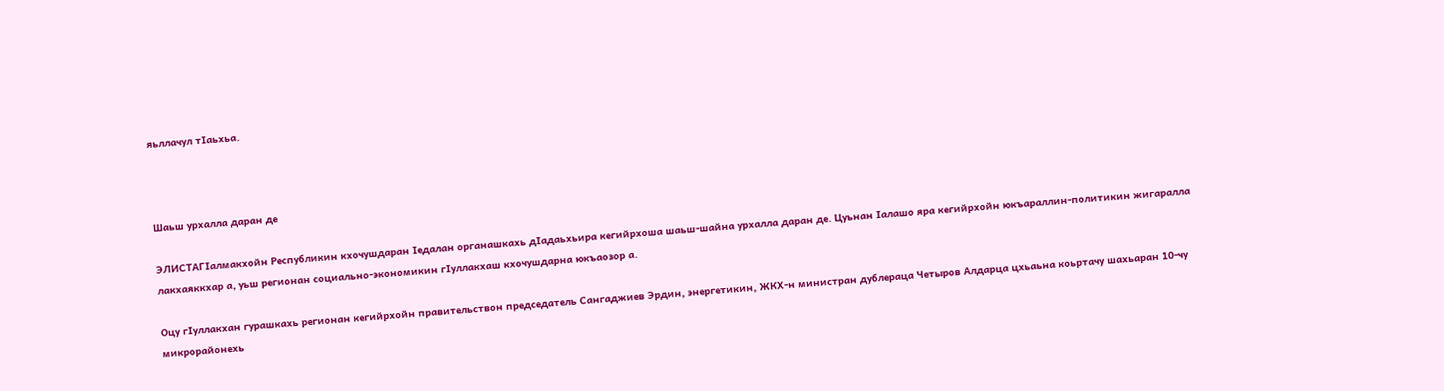яьллачул тIаьхьа.



Шаьш урхалла даран де

ЭЛИСТАГIалмакхойн Республикин кхочушдаран Iедалан органашкахь дIадаьхьира кегийрхоша шаьш-шайна урхалла даран де. Цуьнан Iалашо яра кегийрхойн юкъараллин-политикин жигаралла лакхаяккхар а, уьш регионан социально-экономикин гIуллакхаш кхочушдарна юкъаозор а.

Оцу гIуллакхан гурашкахь регионан кегийрхойн правительствон председатель Сангаджиев Эрдин, энергетикин, ЖКХ-н министран дублераца Четыров Алдарца цхьаьна коьртачу шахьаран 10-чу микрорайонехь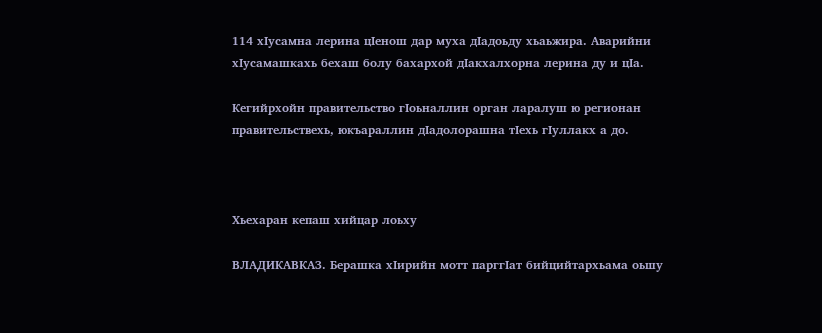114 хIусамна лерина цIенош дар муха дIадоьду хьаьжира. Аварийни хIусамашкахь бехаш болу бахархой дIакхалхорна лерина ду и цIа.

Кегийрхойн правительство гIоьналлин орган ларалуш ю регионан правительствехь, юкъараллин дIадолорашна тIехь гIуллакх а до.



Хьехаран кепаш хийцар лоьху

ВЛАДИКАВКАЗ. Берашка хIирийн мотт парггIат бийцийтархьама оьшу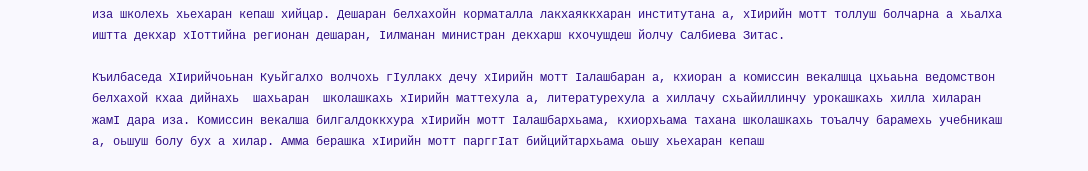иза школехь хьехаран кепаш хийцар. Дешаран белхахойн корматалла лакхаяккхаран институтана а, хIирийн мотт толлуш болчарна а хьалха иштта декхар хIоттийна регионан дешаран, Iилманан министран декхарш кхочушдеш йолчу Салбиева Зитас.

Къилбаседа ХIирийчоьнан Куьйгалхо волчохь гIуллакх дечу хIирийн мотт Iалашбаран а, кхиоран а комиссин векалшца цхьаьна ведомствон белхахой кхаа дийнахь  шахьаран  школашкахь хIирийн маттехула а, литературехула а хиллачу схьайиллинчу урокашкахь хилла хиларан жамI дара иза. Комиссин векалша билгалдоккхура хIирийн мотт Iалашбархьама, кхиорхьама тахана школашкахь тоъалчу барамехь учебникаш а, оьшуш болу бух а хилар. Амма берашка хIирийн мотт парггIат бийцийтархьама оьшу хьехаран кепаш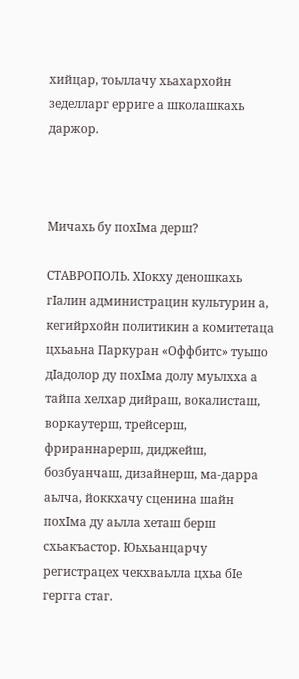хийцар, тоьллачу хьахархойн зеделларг ерриге а школашкахь даржор.



Мичахь бу похIма дерш?

СТАВРОПОЛЬ. ХIокху деношкахь гIалин администрацин культурин а, кегийрхойн политикин а комитетаца цхьаьна Паркуран «Оффбитс» туьшо дIадолор ду похIма долу муьлхха а тайпа хелхар дийраш, вокалисташ, воркаутерш, трейсерш, фрираннарерш, диджейш, бозбуанчаш, дизайнерш, ма-дарра аьлча, йоккхачу сценина шайн похIма ду аьлла хеташ берш схьакъастор. Юьхьанцарчу регистрацех чекхваьлла цхьа бIе гергга стаг.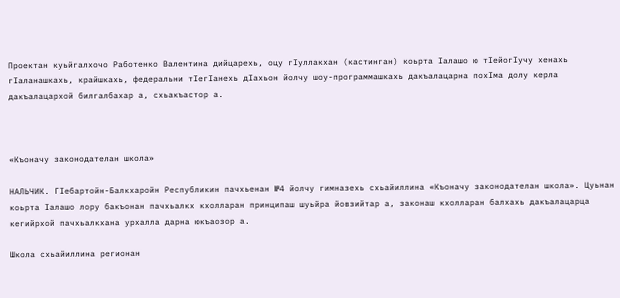Проектан куьйгалхочо Работенко Валентина дийцарехь, оцу гIуллакхан (кастинган) коьрта Iалашо ю тIейогIучу хенахь гIаланашкахь, крайшкахь, федеральни тIегIанехь дIахьон йолчу шоу-программашкахь дакъалацарна похIма долу керла дакъалацархой билгалбахар а, схьакъастор а.



«Къоначу законодателан школа»

НАЛЬЧИК. ГIебартойн-Балкхаройн Республикин пачхьенан №4 йолчу гимназехь схьайиллина «Къоначу законодателан школа». Цуьнан коьрта Iалашо лору бакъонан пачхьалкх кхолларан принципаш шуьйра йовзийтар а, законаш кхолларан балхахь дакъалацарца кегийрхой пачхьалкхана урхалла дарна юкъаозор а.

Школа схьайиллина регионан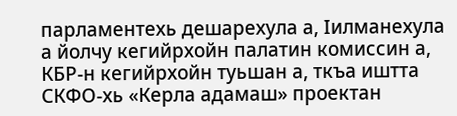парламентехь дешарехула а, Iилманехула а йолчу кегийрхойн палатин комиссин а, КБР-н кегийрхойн туьшан а, ткъа иштта СКФО-хь «Керла адамаш» проектан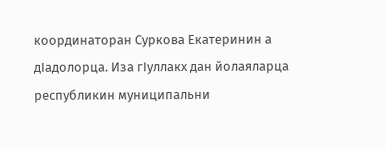координаторан Суркова Екатеринин а дIадолорца. Иза гIуллакх дан йолаяларца республикин муниципальни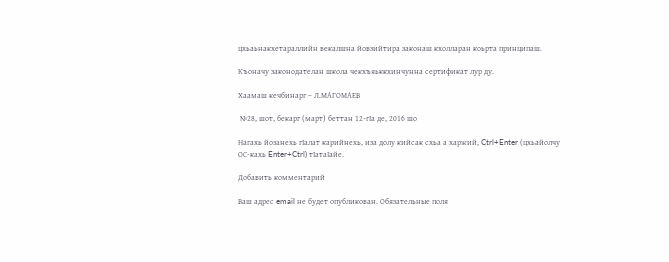цхьаьнакхетараллийн векалшна йовзийтира законаш кхолларан коьрта принципаш.

Къоначу законодателан школа чекхъяьккхинчунна сертификат лур ду.

Хаамаш кечбинарг – Л.МАГОМАЕВ

 №28, шот, бекарг (март) беттан 12-гIа де, 2016 шо

Нагахь йозанехь гIалат карийнехь, иза долу кийсак схьа а харжий, Ctrl+Enter (цхьайолчу ОС-кахь Enter+Ctrl) тIатаIайе.

Добавить комментарий

Ваш адрес email не будет опубликован. Обязательные поля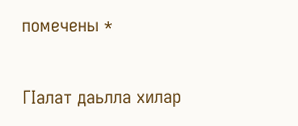помечены *

ГIалат даьлла хилар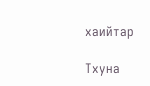хаийтар

Тхуна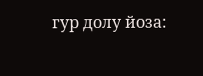гур долу йоза: